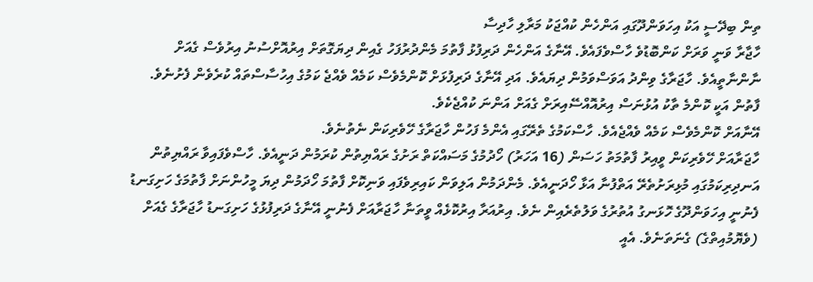ތިން ބިދޭސީ އަކު އިހަވަންދޫގައި އަންހެން ކުއްޖަކު މަރާލި ހާދިސާ
ހާޖާރާ ވަނީ ވަރަށް ކަންބޮޑުވެ ހާސްވެފައެވެ. އޭނާގެ އަންހެން ދަރިފުޅު ފާތުމަ މެންދުރުފަހު ގެއިން ދިޔަގޮތަށް އިރުއޮށްސުނު އިރުވެސް ގެއަށް ނާންނާތީއެވެ. ހާޖަރާގެ ވިންދު އަވަސްވަމުން ދިޔައެވެ. އަދި އޭނާގެ ދަރިފުޅަށް ކޮންމެވެސް ކަމެއް ވެއްޖެ ކަމުގެ އިހުސާސްތައް ކުރެވެން ފެށުނެވެ. ފާތުން އަކީ ކޮންމެ ތާކު އުޅުނަސް އިރުއޮއްސޭއިރަށް ގެއަށް އަންނަ ކުއްޖެކެވެ.
އޭނާއަށް ކޮންމެވެސް ކަމެއް ވެއްޖެއެވެ. ހާސްކަމުގެ ތެރޭގައި އެންމެ ފަހުން ހާޖަރާގެ ހޭވެރިކަން ނެތުނެވެ.
ހާޖަރާއަށް ހޭވެރިކަން ވީއިރު ފާތުމަތު ހަސަން (16 އަހަރު) ހޯދުމުގެ މަސައްކަތް ރަށުގެ ރައްޔިތުން ކުރަމުން ދަނީއެވެ. ހާސްވެފައިވާ ރައްޔިތުން އަނދިރިކަމުގައި މުޅިރަށުތެރޭ އަތްފުނާ އަޅާ ހޯދަނީއެވެ. މެންދަމުން އަލިވަން ކައިރިވެފައި ވަނިކޮށް ފާތުމަ ހޯދަމުން ދިޔަ މީހުންނަށް ފާތުމަގެ ހަށިގަނޑު ފެނުނީ އިހަވަންދޫގެ ހޮޅަނގު އުތުރުގެ ވަލުތެރެއިން ނެވެ. އިރުއަރާ އިރުކޮޅެއް ވީތަނާ ހާޖަރާއަށް ފެނުނީ އޭނާގެ ދަރިފުޅުގެ ހަށިގަނޑު ހާޖަރާގެ ގެއަށް (ވެޔޮމުއިތްގެ) ގެނަތަނެވެ. އެއީ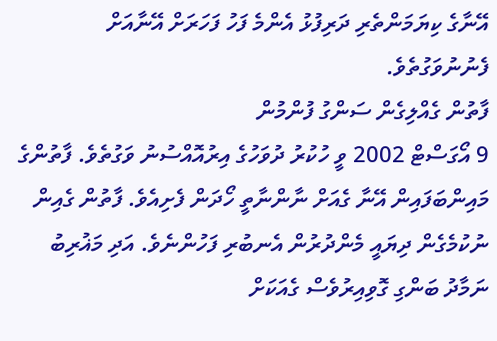އޭނާގެ ކިޔަމަންތެރި ދަރިފުޅު އެންމެ ފަހު ފަހަރަށް އޭނާއަށް ފެނުނުވަގުތެވެ.
ފާތުން ގެއްލިގެން ސަންގު ފުންމުން
9 އޯގަސްޓް 2002 ވީ ހުކުރު ދުވަހުގެ އިރުއޮއްސުނު ވަގުތެވެ. ފާތުންގެ މައިންބަފައިން އޭނާ ގެއަށް ނާންނާތީ ހޯދަން ފެށިއެވެ. ފާތުން ގެއިން ނުކުމެގެން ދިޔައީ މެންދުރުން އެނބުރި ފަހުންނެވެ. އަދި މަޣުރިބު ނަމާދު ބަންގި ގޮވިއިރުވެސް ގެއަކަށް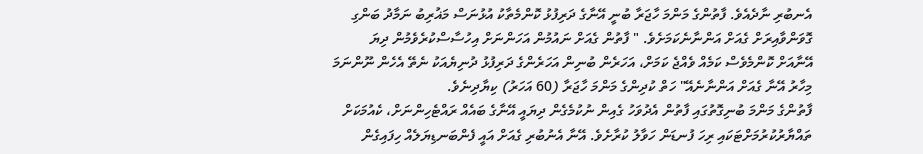އެނބުރި ނާދެއެވެ. ފާތުންގެ މަންމަ ހާޖަރާ ބުނީ އޭނާގެ ދަރިފުޅު ކޮންމެތާކު އުޅުނަސް މަޣުރިބު ނަމާދު ބަންގި ގޮވަންވާއިރަށް ގެއަށް އަންނާނެކަމަށެވެ. " ފާތުން ގެއަށް ނައުމުން އަހަންނަށް އިހުސާސްކުރެވެމުން ދިޔަ އޭނާއަށް ކޮންމެވެސް ކަމެއް ވެއްޖެ ކަމަށް، އަހަރެން ބުނިން އަހަރެންގެ ދަރިފުޅު ދުނިޔެއަކު ނެތޭ އެހެން ނޫންނަމަ މިހާރު އޭނާ ގެއަށް އަންނާނެއޭ" ހަތް ކުދިންގެ މަންމަ ހާޖަރާ (60 އަހަރު) ކިޔާދިނެވެ.
ފާތުންގެ މަންމަ ބުނިގޮތުގައި ފާތުން އެދުވަހު ގެއިން ނުކުމެގެން ދިޔައީ އޭނާގެ ބައެއް ރައްޓެހިންނަށް، ކެއުމަކަށް ތައްޔާރުކުރުމަށްޓަކައި ރިހަ ފުނޑަން ހަވާލު ކުރާށެވެ. އޭނާ އެނުބުރި ގެއަށް އައީ ފެންބަނޑިޔަލެއް ހިފައިގެން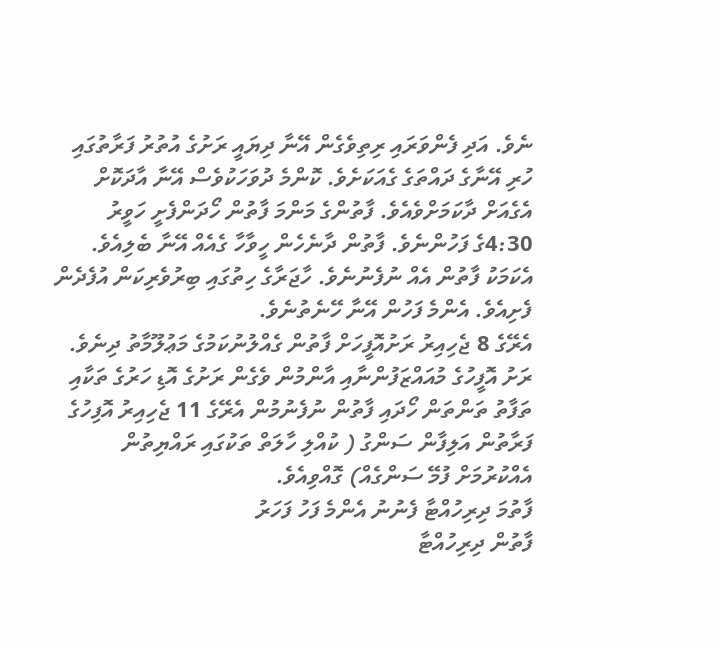ނެވެ. އަދި ފެންވަރައި ރިތިވެގެން އޭނާ ދިޔައީ ރަށުގެ އުތުރު ފަރާތުގައި ހުރި އޭނާގެ ދައްތަގެ ގެއަކަށެވެ. ކޮންމެ ދުވަހަކުވެސް އޭނާ އާދަކޮށް އެގެއަށް ދާކަމަށްވެއެވެ. ފާތުންގެ މަންމަ ފާތުން ހޯދަންފެށީ ހަވީރު 4:30ގެ ފަހުންނެވެ. ފާތުން ދާނެހެން ހީވާހާ ގެއެއް އޭނާ ބެލިއެވެ. އެކަމަކު ފާތުން އެއް ނުފެނުނެވެ. ހާޖަރާގެ ހިތުގައި ބިރުވެރިކަން އުފެދެން ފެށިއެވެ. އެންމެ ފަހުން އޭނާ ހޭނެތުނެވެ.
އެރޭގެ 8 ޖެހިއިރު ރަށުއޮފީހަށް ފާތުން ގެއްލުނުކަމުގެ މަޢުލޫމާތު ދިނެވެ. ރަށު އޮފީހުގެ މުއައްޒަފުންނާއި އާންމުން ވެގެން ރަށުގެ އޮޑި ހަރުގެ ތަކާއި ތަފާތު ތަންތަން ހޯދައި ފާތުން ނުފެނުމުން އެރޭގެ 11 ޖެހިއިރު އޮފިހުގެ ފަރާތުން އަލިފާން ސަންގު ( ކުއްލި ހާލަތް ތަކުގައި ރައްޔިތުން އެއްކުރުމަށް ފުމޭ ސަންގެއް) ގޮއްވިއެވެ.
ފާތުމަ ދިރިހުއްޓާ ފެނުނު އެންމެ ފަހު ފަހަރު
ފާތުން ދިރިހުއްޓާ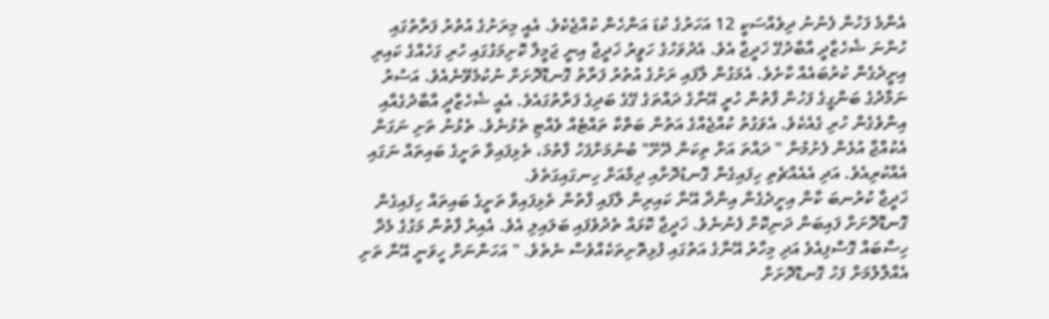އެންމެ ފަހުން ފެނުނު ދިވެއްސަކީ 12 އަހަރުގެ ކުޑަ އަންހެން ކުއްޖެކެވެ. އެއީ މިރަށުގެ އުތުރު ފަރާތުގައި ހުންނަ ޝެހެޒާދީ އާބާދުގޭ ޚަދީޖާ އެވެ. އެދުވަހުގެ ހަވީރު ޚަދީޖާ އިނީ ޖަމީލާ ކޮށިމަގުގައި ހުރި ގަހެއްގެ ކައިރި އިށީދެގެން ކުރުބައެއް ކާށެވެ. އެމަގުން ލާފައި ރަށުގެ އުތުރު ފަރާތު ގޮނޑޮދޮށަށް ނުކުމެވޭނެއެވެ. އަސުރު ނަމާދުގެ ބަންގީގެ ފަހުން ފާތުން ހުރީ އޭނާގެ ދައްތަގެ ގޭގެ ބަދިގެ ފަރާތުގައެވެ. އެއީ ޝެހެޒާދީ އާބާދުގެއާއި އިންވެގެން ހުރި ގެއެކެވެ. އެވަގުތު ކުއްޖެއްގެ އަތުން ބަތްކާ ތައްޓެއް ވެއްޓި ތެޅުނެވެ. ތެޅުނު ތަށި ނަގަން އެކުއްޖާ އުޅެން ފެށުމުން " ދައްތަ އަށް ތިކަން ދޭށޭ" ބުނުމަށްފަހު ފާތުމަ، ތެޅިފައިވާ ތަށީގެ ބައިތައް ނަގައި އެއްކުރިއެވެ. އަދި އެއެއްޗެތި ހިފައިގެން ގޮނޑުދޮށާއި ދިމާއަށް ހިނގައިގަތެވެ.
ޚަދީޖާ ކުރުނބަ ކާން އިށީދެގެން އިންދާ އޭނާ ކައިރިން ލާފައި ފާތުން ތެޅިފައިވާ ތަށީގެ ބައިތައް ހިފައިގެން ގޮނޑޮދޮށަށް ފައިބަން ދަނިކޮށް ފެނުނެވެ. ޚަދީޖާ ކޮޅައް ތެދުވެފައި ބަލައިލި އެވެ. އެއިރު ފާތުން މަގުގެ މެދާ ހިސާބައް ގޮސްފިއެވެ އަދި މިހާރު އޭނާގެ އަތުގައި ފުޅިތޮށިތަކެއްވެސް ނެތެވެ. " އަހަންނަށް ހީވަނީ އޭނާ ތަށި އެއްލާލުމަށް ފަހު ގޮނޑޮދޮށަށް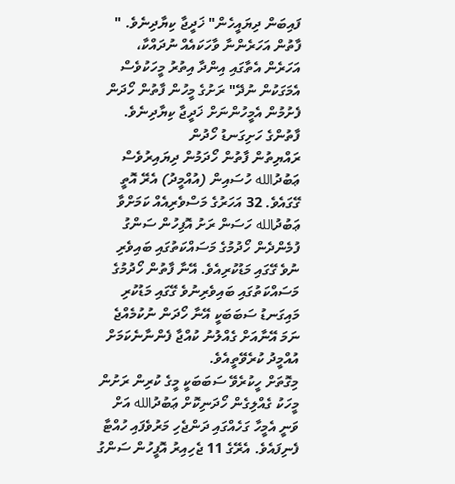ފައިބަން ދިޔައީހެން" ޚަދީޖާ ކިޔާދިނެވެ. " ފާތުން އަހަރެންނާ ވާހަކައެއް ނުދައްކާ، އަހަރެން އެތާގައި އިންދާ އިތުރު މީހަކުވެސް އެމަގަކުން ނުދޭ" ރަށުގެ މީހުން ފާތުން ހޯދަން ފެށުމުން އެމީހުންނަށް ޚަދީޖާ ކިޔާދިނެވެ.
ފާތުންގެ ހަށިގަނޑު ހޯދުން
ރައްޔިތުން ފާތުން ހޯދަމުން ދިޔައިރުވެސް ޢަބުދުالله ހުސައިން (އުއްމީދު) އެރޭ އޮތީ ގޭގައެވެ. 32 އަހަރުގެ މަސްވެރިއެއް ކަމަށްވާ ޢަބުދުالله ހަސަން ރަށު އޮފިހުން ސަންގު ފުމެންދެން ހޯދުމުގެ މަސައްކަތުގައި ބައިވެރި ނުވެ ގޭގައި މަޑުކުރިއެވެ. އޭނާ ފާތުން ހޯދުމުގެ މަސައްކަތުގައި ބައިވެރިނުވެ ގޭގައި މަޑުކުރި މައިގަނޑު ސަބަބަކީ އޭނާ ހޯދަން ނުކުމެއްޖެ ނަމަ އޭނާއަށް ގެއްލުނު ކުއްޖާ ފެންނާނެކަމަށް އުއްމީދު ކުރެވޭތީއެވެ.
މިގޮތަށް ހީކުރެވޭ ސަބަބަކީ މީގެ ކުރިން ރަށުން މީހަކު ގެއްލިގެން ހޯދަނިކޮށް ޢަބުދުالله އަށް ވަނީ އެމީހާ ގަހެއްގައި ދަންޖެހި މަރުވެފައި ހުއްޓާ ފެނިފައެވެ. އެރޭގެ 11 ޖެހިއިރު އޮފީހުން ސަންގު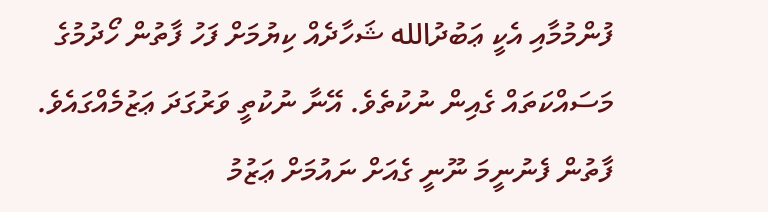ފުންމުމާއި އެކީ ޢަބުދުالله ޝަހާދެއް ކިޔުމަށް ފަހު ފާތުން ހޯދުމުގެ މަސައްކަތައް ގެއިން ނުކުތެވެ. އޭނާ ނުކުތީ ވަރުގަދަ ޢަޒުމެއްގައެވެ. ފާތުން ފެނުނީމަ ނޫނީ ގެއަށް ނައުމަށް ޢަޒުމު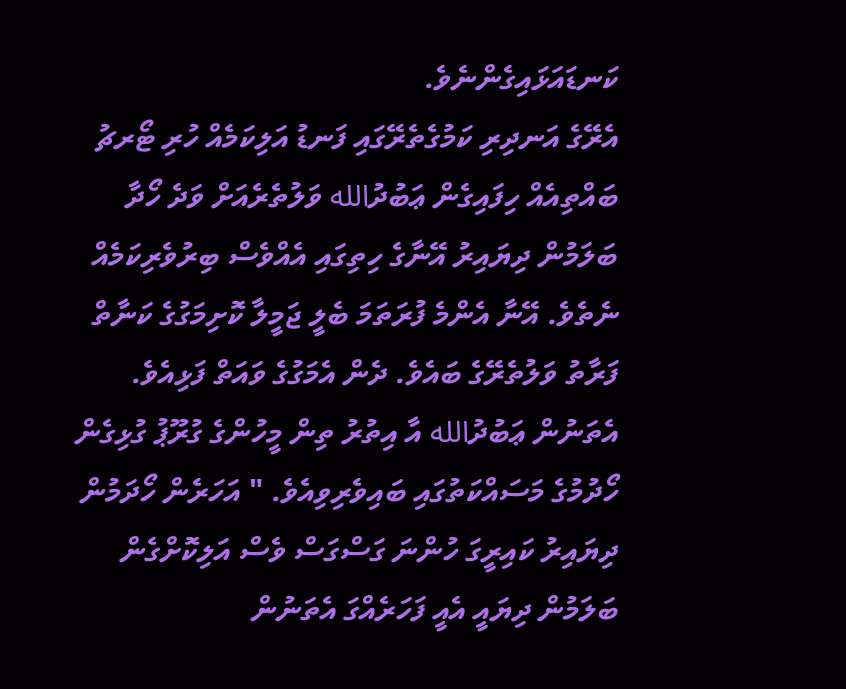ކަނޑައަޅައިގެންނެވެ.
އެރޭގެ އަނދިރި ކަމުގެތެރޭގައި ފަނޑު އަލިކަމެއް ހުރި ޓޯރޗު ބައްތިއެއް ހިފައިގެން ޢަބުދުالله ވަލުތެރެއަށް ވަދެ ހޯދާ ބަލަމުން ދިޔައިރު އޭނާގެ ހިތިގައި އެއްވެސް ބިރުވެރިކަމެއް ނެތެވެ. އޭނާ އެންމެ ފުރަތަމަ ބެލީ ޖަމީލާ ކޮށިމަގުގެ ކަނާތް ފަރާތު ވަލުތެރޭގެ ބައެވެ. ދެން އެމަގުގެ ވައަތް ފަޅިއެވެ. އެތަނުން ޢަބުދުالله އާ އިތުރު ތިން މީހުންގެ ގުރޫޕު ގުޅިގެން ހޯދުމުގެ މަސައްކަތުގައި ބައިވެރިވިއެވެ. " އަހަރެން ހޯދަމުން ދިޔައިރު ކައިރީގަ ހުންނަ ގަސްގަސް ވެސް އަލިކޮށްގެން ބަލަމުން ދިޔައީ އެއީ ފަހަރެއްގަ އެތަނުން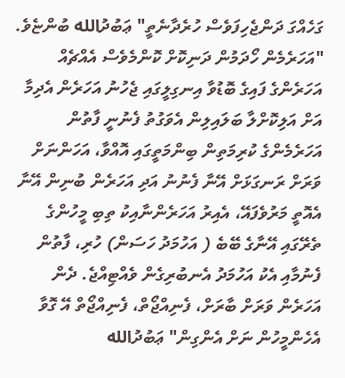ގަހެއްގަ ދަންޖެހިފަވެސް ހުރެދާނެތީ" ޢަބުދުالله ބުންޏެވެ. "އަހަރެމެން ހޯދަމުން ދަނިކޮށް ކޮންމެވެސް އެއްޗެއް އަހަރެންގެ ފައިގެ ބޮޑުވާ އިނގިލީގައި ޖެހުނު އަހަރެން އެދިމާ އަށް އަލިކޮށްލާ ބަލައިލިން އެވަގުތު ފެނުނީ ފާތުން އަހަރެމެންގެ ކުރިމަތިން ބިންމަތީގައި އޮއްވާ، އަހަންނަށް ވަރަށް ރަނގަޅަށް އޭނާ ފެނުނު އަދި އަހަރެން ބުނިން އޭނާ އެއޮތީ މަރުވެފައޭ، އެއިރު އަހަރެންނާއިކު ތިބި މީހުންގެ ތެރޭގައި އޭނާގެ ބޭބެ ( އަހުމަދު ހަސަން) ހުރި، ފާތުން ފެނުމާއި އެކު އަހުމަދު އެނބުރިގެން ވެއްޓިއްޖެ. ދެން އަހަރެން ވަރަށް ބާރަށް، ފެނިއްޖޯތް، ފެނިއްޖޯތް އޭ ގޮވާ އެހެންމީހުން ނަށް އެންގިން" ޢަބުދުالله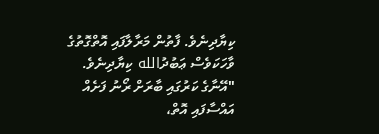ކިޔާދިނެވެ. ފާތުން މަރާލާފައި އޮތްގޮތުގެ ވާހަކަވެސް ޢަބުދުالله ކިޔާދިނެވެ. "އޭނާގެ ކަރުގައި ބާރަށް ރޯނު ފަށެއް އައްސާފައި އޮތް،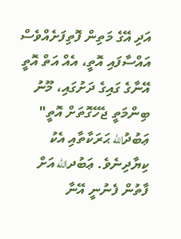އަދި އޭގެ މަތިން ފޮތިފަށެއްވެސް އައްސާފައި އޮތީ، އެއް އަތް އޮތީ އޭނާގެ ގައިގެ ދަށުގައި، މޫނު ބިންމަތީ ޖެހޭގޮތަށް އޮތީ" ޢަބުދުالله ޙަރަކާތާއި އެކު ކިޔާދިނެވެ. ޢަބުދالله އަށް ފާތުން ފެނުނީ އޭނާ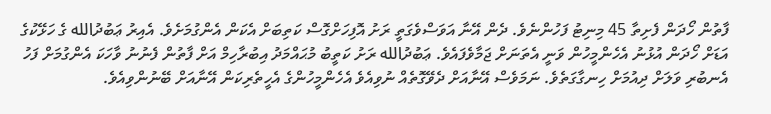ފާތުން ހޯދަން ފެށިތާ 45 މިނިޓު ފަހުންނެވެ. ދެން އޭނާ އަވަސްވެގަތީ ރަށު އޮފިހަށްގޮސް ކަތިބަށް އެކަން އެންގުމަށެވެ. އެއިރު ޢަބުދުالله ގެ ހަޅޭކުގެ އަޑަށް ހޯދަން އުޅުނު އެހެންމީހުން ވަނީ އެތަނަށް ޖަމާވެފައެވެ. ޢަބުދުالله ރަށު ކަތީބު މުޙައްމަދު އިބުރާހިމް އަށް ފާތުން ފެނުނު ވާހަކަ އެންގުމަށް ފަހު އެނބުރި ވަލަށް ދިއުމަށް ހިނގާގަތެވެ. ނަމަވެސް އޭނާއަށް ދެވޭގޮތެއް ނުވިއެވެ އެހެންމީހުންގެ އެހީތެރިކަން އޭނާއަށް ބޭނުންވިއެވެ.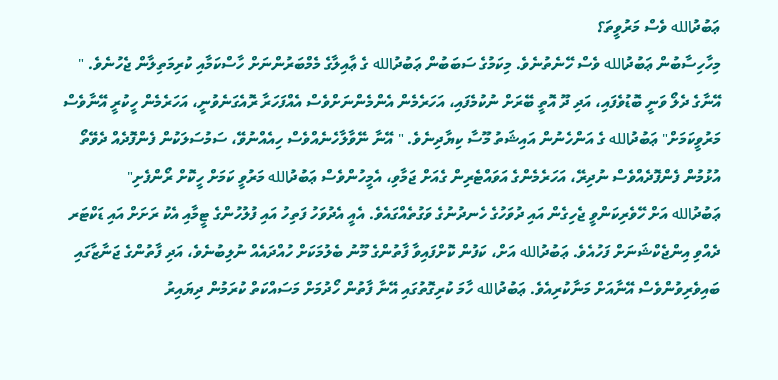ޢަބުދުالله ވެސް މަރުވީތަ؟
މިހާހިސާބުން ޢަބުދުالله ވެސް ހޭނެތުނެވެ. މިކަމުގެ ސަބަބުން ޢަބުދުالله ގެ ޢާއިލާގެ މެމްބަރުންނަށް ހާސްކަމާއި ކުރިމަތިލާން ޖެހުނެވެ. " އޭނާގެ ދެލޯ ވަނީ ބޮޑުވެފައި، އަދި ދޫ އޮތީ ބޭރަށް ނުކުމެފައި، އަހަރެމެން އެންމެންނަށްވެސް އެއްފަހަރާ ރޮއެގަނެވުނީ، އަހަރެމެން ހީކުރީ އޭނާވެސް މަރުވީކަމަށް" ޢަބުދުالله ގެ އަންހެނުން އައިޝަތު މޫސާ ކިޔާދިނެވެ. " އޭނާ ނޭވާލާހެނެއްވެސް ހިއެއްނުވޭ، ސަމުސަލަކުން ފެންފޮދެއް ދެވޭތޯ އުޅުމުން ފެންފޮދެއްވެސް ނުދިރޭ، އަހަރެމެންގެ އަވައްޓެރިން ގެއަށް ޖަމާވި، އެމީހުންވެސް ޢަބުދުالله މަރުވީ ކަމަށް ހީކޮށް ރޯންފެށި"
ޢަބުދުالله އަށް ހޭވެރިކަންވީ ޖެހިގެން އައި ދުވަހުގެ ހެނދުނުގެ ވަގުތެއްގައެވެ. އެއީ އެދުވަހު ފަތިހު އައި ފުލުހުންގެ ޓީމާއި އެކު ރަށަށް އައި ޑަކްޓަރ ދެއްވި އިންޖެކްޝަނަށް ފަހުއެވެ. ޢަބުދުالله އަށް، ކަފުން ކޮށްފައިވާ ފާތުންގެ މޫނު ބެލުމަކަށް ހުއްދައެއް ނުލިބުނެވެ، އަދި ފާތުންގެ ޖަނާޒާގައި ބައިވެރިވުންވެސް އޭނާއަށް މަނާކުރިއެވެ. ޢަބުދުالله ހާމަ ކުރިގޮތުގައި އޭނާ ފާތުން ހޯދުމަށް މަސައްކަތް ކުރަމުން ދިޔައިރު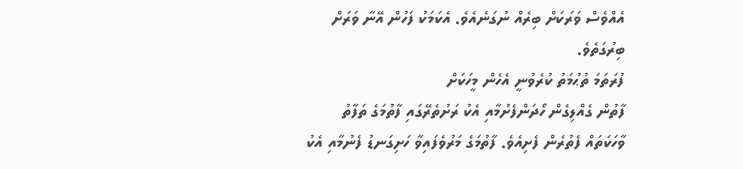އެއްވެސް ވަރަކަށް ބިރެއް ނުގަނެއެވެ. އެކަމަކު ފަހުން އޭނާ ވަރަށް ބިރުގަތެވެ.
ފުރަތަމަ ތުޙުމަތު ކުރެވުނީ އެހެން މީހަކަށް
ފާތުން ގެއްލިގެން ހޯދަންފެށުމާއި އެކު ރަށުތެރޭގައި ފާތުމަގެ ތަފާތު ވާހަކަތައް ފެތުރެން ފެށިއެވެ. ފާތުމަގެ މަރުވެފައިވާ ހަށިގަނޑު ފެނުމާއި އެކު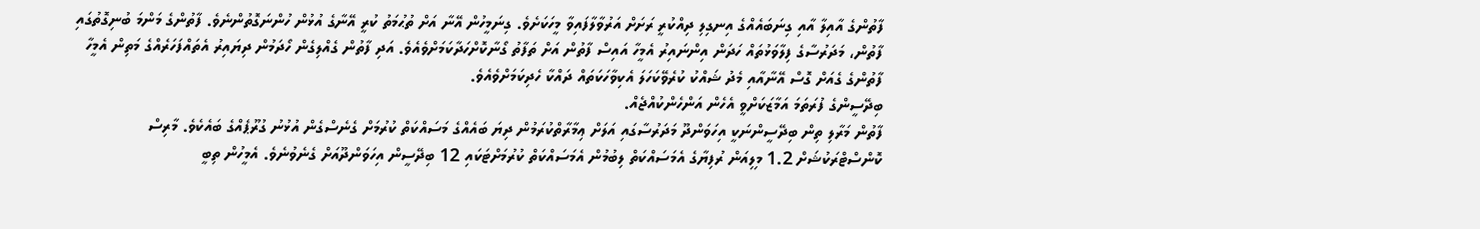ފާތުންގެ އާއިލާ އާއި ގިނަބައެއްގެ އިނގިލި ދިއްކުރީ ރަށަށް އަރުވާލާފައިވާ މީހަކަށެވެ. ގިނަމީހުން އޭނާ އަށް ތުޙުމަތު ކުރީ އޭނާގެ އުޅުން ހުންނަގޮތުންނެވެ. ފާތުންގެ މަންމަ ބުނިގޮތުގައި ފާތުން، މަދަރުސާގެ ފިލާވަޅުތައް ހަދަން އިންނައިރު އެމީހާ އައިސް ފާތުން އަށް ތަފާތު ގޯނާކޮށްހަދާކަމަށްވެއެވެ. އަދި ފާތުން ގެއްލިގެން ހޯދަމުން ދިޔައިރު އެތައްފަހަރެއްގެ މަތިން އެމީހާ ފާތުންގެ ގެއަށް ގޮސް އޭނާއާއި މެދު ޝައްކު ކުރެވޭކަހަލަ އެކިވާހަކަތައް ދައްކާ ހެދިކަމަށްވެއެވެ.
ބިދޭސީންގެ ފުރަތަމަ އަމާޒަކަށްވީ އެހެން އަންހެންކުއްޖެއް.
ފާތުން މަރާލި ތިން ބިދޭސީންނަކީ އިހަވަންދޫ މަދަރުސާގައި އަލަށް ޢިމާރާތްކުރަމުން ދިޔަ ބައެއްގެ މަސައްކަތް ކުރުމަށް ގެނެސްގެން އުޅުނު ގުރޫޕެއްގެ ބައެކެވެ. މާރިސް ކޮންސްޓްރަކުޝަށް 1.2 މިލިއަން ރުފިޔާގެ އެމަސައްކަތް ލިބުމުން އެމަސައްކަތް ކުރުމަށްޓަކައި 12 ބިދޭސީން އިހަވަންދޫއަށް ގެނެވުނެވެ. އެމީހުން ތިބީ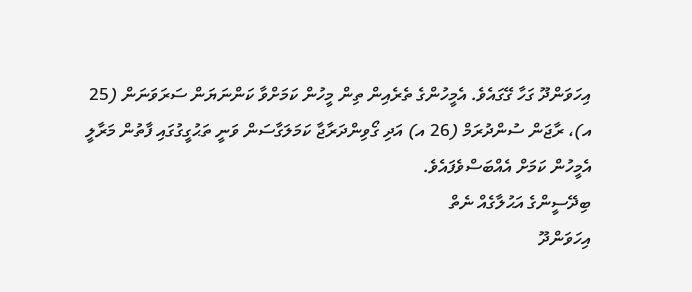އިހަވަންދޫ ގަހާ ގޭގައެވެ. އެމީހުންގެ ތެރެއިން ތިން މީހުން ކަމަށްވާ ކަންނަޔަން ސަރަވަނަން (25 އ)، ރާޖަން ސުންދުރަމް (26 އ) އަދި ގޯވިންދަރާޖާ ކަމަލަގާސަން ވަނީ ތަޙުގީގުގައި ފާތުން މަރާލީ އެމީހުން ކަމަށް އެއްބަސްވެފައެވެ.
ބިދޭސީންގެ އަޙުލާގެއް ނެތް
އިހަވަންދޫ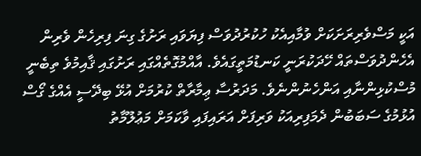އަކީ މަސްވެރިރަށަކަށް ވުމާއިއެކު ހުކުރުދުވަސް ފިޔަވައި ރަށުގެ ގިނަ ފިރިހެން ވެރިން އެހެންދުވަސްތައް ހޭދަކުރަނީ ކަނޑުމަތީގައެވެ. އާއްމުގޮތެއްގައި ރަށުގައި ޤާއިމުވެ ތިބެނީ މުސްކުޅިންނާއި އަންހެނުންނެވެ. މަދަރުސާ ޢިމާރާތް ކުރުމަށް އުޅޭ ބިދޭސީ އެއްގެ ގޯސް އުޅުމުގެ ސަބަބުން ދެމަފިރިއަކު ވަރިފަށް އަރައިފައި ވާކަމަށް މަޢުލޫމާތު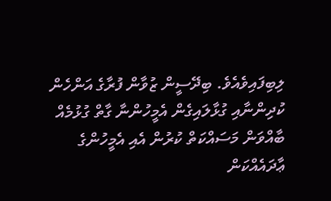ލިބިފައިވެއެވެ. ބިދޭސީން ޒުވާން ފުރާގެ އަންހެން ކުދިންނާއި ގުޅާލައިގެން އެމީހުންނާ ގާތް ގުޅުމެއް ބާއްވަން މަސައްކަތް ކުރުން އެއި އެމީހުންގެ ޢާދައެއްކަން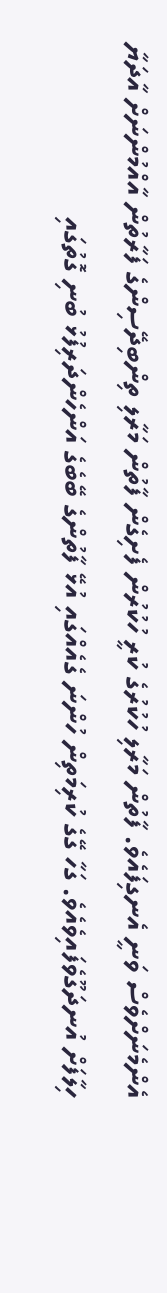އެންމެނަށްވެސް ވަނީ އެނގިފައެވެ. ފާތުން މަރާލި ހުކުރުގެ ކުރީ ހުކުރުން ފެށިގެން ފާތުން މަރާލި ތިންބިދޭސިންގެ ފަރާތުން އާއްމުންނަށް އާދަޔާ ހިލާފަށް އުނދަގޫވެފައިވެއެވެ. ގަހާ ގޭގެ ކުރިމަތިން ހުންނަ ގެއެއްގައި އުޅޭ ފާތުންގެ ބޭބެގެ އަންހެންދަރިފުޅު ބުނި ގޮތުގައި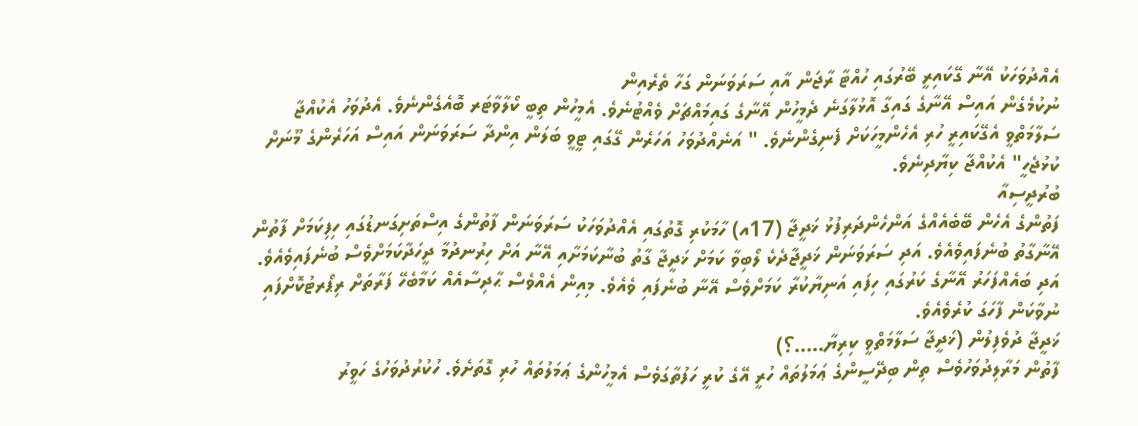އެއްދުވަހަކު އޭނާ ގޭކައިރީ ބޭރުގައި ހުއްޓާ ރާޖަން އާއި ސަރަވަނަން ގަހާ ތެރެއިން
ނުކުމެގެން އައިސް އޭނާގެ ގައިގާ އޮޅުލާގަނެ ދެމީހުން އޭނާގެ ގައިމައްޗަށް ވެއްޓުނެވެ. އެމީހުން ތިބީ ކޯލާވާޓަރ ބޮއެގެންނެވެ. އެދުވަހު އެކުއްޖާ ސަލާމަތްވީ އެގޭކައިރީ ހުރި އެހެންމީހަކަށް ފެނިގެންނެވެ. " އަނެއްދުވަހު އަހަރެން ގޭގައި ޓީވީ ބަލަން އިންދާ ސަރަވަނަން އައިސް އަހަރެންގެ މޫނަށް ކުޅުޖެހީ" އެކުއްޖާ ކިޔާދިނެވެ.
ބުރުދީސިއާ
ފަތުންގެ އެހެން ބޭބެއެއްގެ އަންހެންދަރިފުޅު ޚަދީޖާ (17އ) ހާމަކުރި ގޮތުގައި އެއްދުވަހަކު ސަރަވަނަން ފާތުންގެ އިސްތަށިގަނޑުގައި ހިފިކަމަށް ފާތުން އޭނާގާތު ބުނެފައިވެއެވެ. އަދި ސަރަވަނަން ޚަދީޖާދެކެ ލޯބިވާ ކަމަށް ޚަދީޖާ ގާތު ބުނާކަމަށާއި އޭނާ އަށް ހިރުނދުމާ ދީހަދާކަމަށްވެސް ބުނެފައިވެއެވެ. އަދި ބައެއްފަހަރު އޭނާގެ ކަރުގައި ހިފައި އަނިޔާކުރާ ކަމަށްވެސް އޭނާ ބުނެފައި ވެއެވެ. މިއިން އެއްވެސް ޙާދިސާއެއް ކަމާބެހޭ ފަރާތަށް ރިޕޯރޓުކޮށްފައި ނުވާކަން ފާހަގަ ކުރެވެއެވެ.
ޚަދީޖާ ދުވެފިލުން (ޚަދީޖާ ސަލާމަތްވީ ކިރިޔާ.....؟)
ފާތުން މަރާލިދުވަހުވެސް ތިން ބިދޭސީންގެ ޢަމަލުތައް ހުރީ އޭގެ ކުރީ ހަފުތާގަވެސް އެމީހުންގެ ޢަމަލުތައް ހުރި ގޮތަށެވެ. ހުކުރުދުވަހުގެ ހަވީރު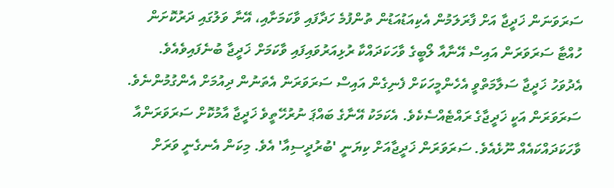ސަރަވަނަން ޚަދީޖާ އަށް ފާރަލަމުން އެކިއަޑުއަޑުން ތުންފުމެ ހަދާފައި ވާކަމަށާއި، އޭނާ ވަލުގައި ދަރުކޮށަން ހުއްޓާ ސަރަވަރަން އައިސް އޭނާއާ ލޯބީގެ ވާހަކަދައްކާ ރުޅިއަރުވައިފައި ވާކަމަށް ޚަދީޖާ ބުނެފައިވެއެވެ. އެދުވަހު ޚަދީޖާ ސަލާމަތްވީ އެހެންމީހަކަށް ފެނިގެން އައިސް ސަރަވަރަން އެތަނުން ދިއުމަށް އެންގުމުންނެވެ.
ސަރަވަރަން އަކީ ޚަދީޖާގެ ރައްޓެއްސެކެވެ. އެކަމަކު އޭނާގެ ބައްޕަ ނުރުހޭތީވެ ޚަދީޖާ އާމުކޮށް ސަރަވަރަންއާ ވާހަކަދައްކައެއް ނޫޅެއެވެ. ސަރަވަރަން ޚަދީޖާއަށް ކިޔަނީ 'ބުރުދީސިއާ' އެވެ. މިކަން އެނގެނީ ވަރަށް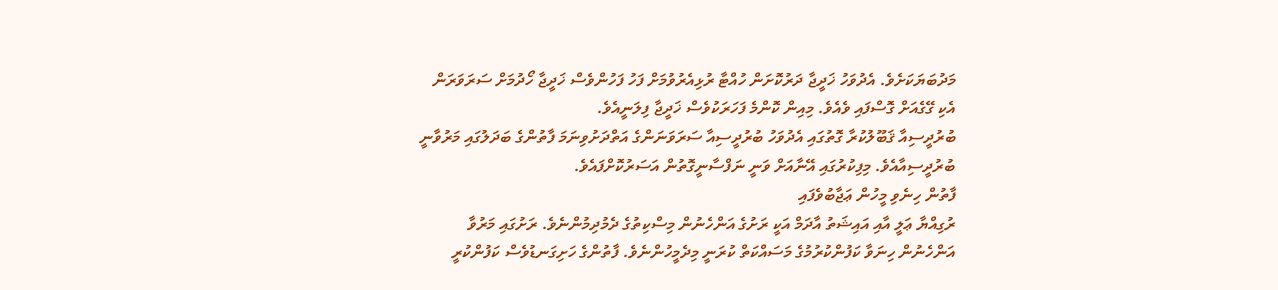މަދުބަޔަކަށެވެ. އެދުވަހު ޚަދީޖާ ދަރުކޮށަން ހުއްޓާ ރުޅިއެރުވުމަށް ފަހު ފަހުންވެސް ޚަދީޖާ ހޯދުމަށް ސަރަވަރަން އެކި ގޭގެއަށް ގޮސްފައި ވެއެވެ. މިއިން ކޮންމެ ފަހަރަކުވެސް ޚަދީޖާ ފިލަނީއެވެ.
ބުރުދީސިއާ ޤަބޫލުކުރާ ގޮތުގައި އެދުވަހު ބުރުދީސިއާ ސަރަވަނަންގެ އަތްދަށުވިނަމަ ފާތުންގެ ބަދަލުގައި މަރުވާނީ ބުރުދީސިއާއެވެ. މިފިކުރުގައި އޭނާއަށް ވަނީ ނަފްސާނީގޮތުން އަސަރުކޮށްފައެވެ.
ފާތުން ހިނެވި މީހުން ޢަޖާބުވެފައި
ރުގިއްޔާ ޢަލީ އާއި އައިޝަތު އާދަމް އަކީ ރަށުގެ އަންހެނުން މިސްކިތުގެ ދެމުދިމުންނެވެ. ރަށުގައި މަރުވާ އަންހެނުން ހިނަވާ ކަފުންކުރުމުގެ މަސައްކަތް ކުރަނީ މިދެމީހުންނެވެ. ފާތުންގެ ހަށިގަނޑުވެސް ކަފުންކުރީ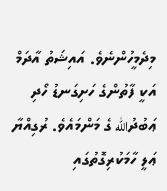މިދެމީހުންނެވެ. އައިޝަތު އާދަމް އަކީ ފާތުންގެ ހަށިގަނޑު ހޯދި ޢަބުދުالله ގެ މަންމައެވެ. ރުގިއްޔާ ޢަލީ ހާމަކުރިގޮތުގައި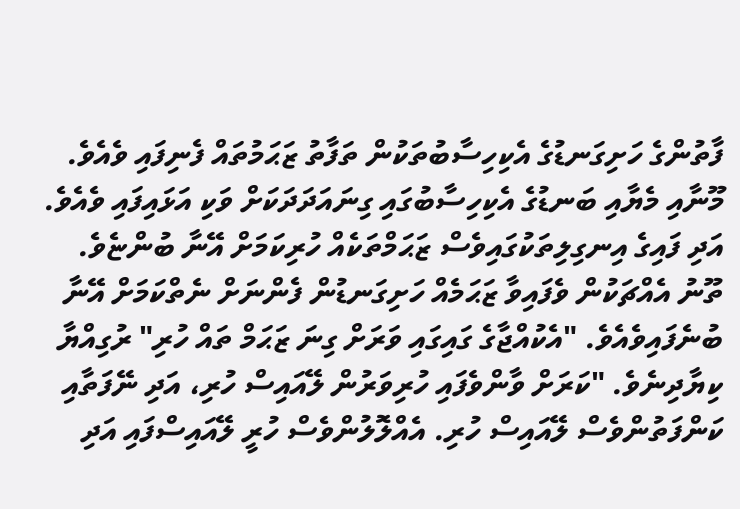ފާތުންގެ ހަށިގަނޑުގެ އެކިހިސާބުތަކުން ތަފާތު ޒަޙަމުތައް ފެނިފައި ވެއެވެ. މޫނާއި މެޔާއި ބަނޑުގެ އެކިހިސާބުގައި ގިނައަދަދަކަށް ވަކި އަޅައިފައި ވެއެވެ. އަދި ފައިގެ އިނގިލިތަކުގައިވެސް ޒަޙަމްތަކެއް ހުރިކަމަށް އޭނާ ބުންޏެވެ. ތޫނު އެއްޗަކުން ވެފައިވާ ޒަޙަމެއް ހަށިގަނޑުން ފެންނަށް ނެތްކަމަށް އޭނާ ބުނެފައިވެއެވެ. "އެކުއްޖާގެ ގައިގައި ވަރަށް ގިނަ ޒަޙަމް ތައް ހުރި" ރުގިއްޔާ ކިޔާދިނެވެ. "ކަރަށް ވާންވެފައި ހުރިވަރުން ލޭއައިސް ހުރި، އަދި ނޭފަތާއި ކަންފަތުންވެސް ލޭއައިސް ހުރި. އެއްލޮލުންވެސް ހުރީ ލޭއައިސްފައި އަދި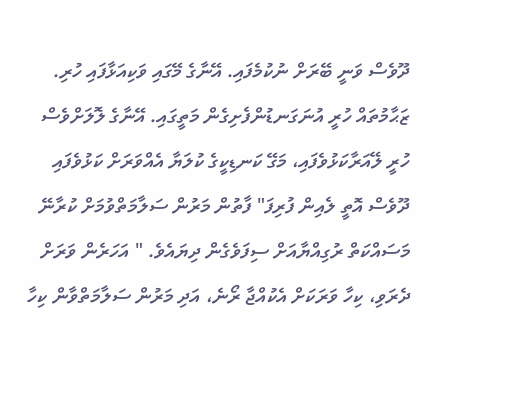ދޫވެސް ވަނީ ބޭރަށް ނުކުމެފައި. އޭނާގެ މޭގައި ވަކިއަޅާފައި ހުރި. ޒަޙާމުތައް ހުރީ އުނަގަނޑުންފެށިގެން މަތީގައި. އޭނާގެ ލޮލަށްވެސް ހުރީ ލޭއަރާކަޅުވެފައި، މަގޭ ކަނޑިކީގެ ކުލަޔާ އެއްވަރަށް ކަޅުވެފައި ދޫވެސް އޮތީ ލެއިން ފުރިފަ" ފާތުން މަރުން ސަލާމަތްވުމަށް ކުރާނޭ މަސައްކަތް ރުގިއްޔާއަށް ސިފަވެގެން ދިޔައެވެ. " އަހަރެން ވަރަށް ދެރަވި، ކިހާ ވަރަކަށް އެކުއްޖާ ރޯނެ، އަދި މަރުން ސަލާމަތްވާން ކިހާ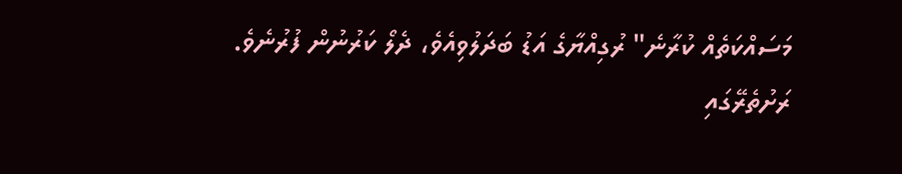މަސައްކަތެއް ކުރާނެ" ރުގިއްޔާގެ އަޑު ބަދަލުވިއެވެ، ދެލޯ ކަރުނުން ފުރުނެވެ.
ރަށުތެރޭގައި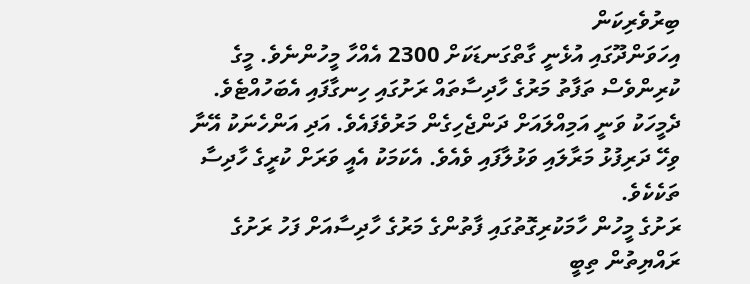ބިރުވެރިކަން
އިހަވަންދޫގައި އުޅެނީ ގާތްގަނޑަކަށް 2300 އެއްހާ މީހުންނެވެ. މީގެ ކުރިންވެސް ތަފާތު މަރުގެ ހާދިސާތައް ރަށުގައި ހިނގާފައި އެބަހުއްޓެވެ. ދެމީހަކު ވަނީ އަމިއްލައަށް ދަންޖެހިގެން މަރުވެފައެވެ. އަދި އަންހެނަކު އޭނާ ވިހޭ ދަރިފުޅު މަރާލައި ވަޅުލާފައި ވެއެވެ. އެކަމަކު އެއީ ވަރަށް ކުރީގެ ހާދިސާ ތަކެކެވެ.
ރަށުގެ މީހުން ހާމަކުރިގޮތުގައި ފާތުންގެ މަރުގެ ހާދިސާއަށް ފަހު ރަށުގެ ރައްޔިތުން ތިބީ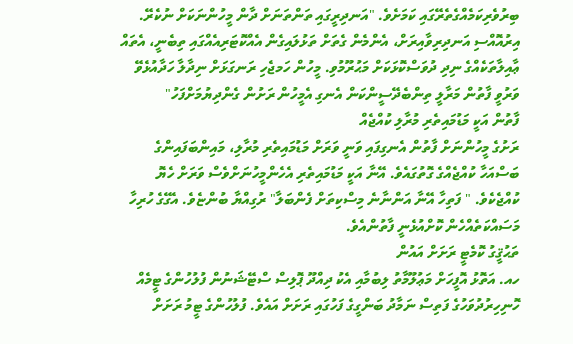ބިރުވެރިކަމެއްގެތެރޭގައި ކަމަށެވެ. "އަނދިރީގައި ތަންތަނަށް ދާން މީހުންނަކަށް ނުކެރޭ. އިރުއޮއްސި އަނދިރިވާއިރަށް، އެންމެން ގެތަށް ތަޅުލައިގެން އެއްކޮޓަރިއެއްގައި ތިބެނީ، އެތައް ޢާއިލާތަކެއްގެ ނިދި ދުވަސްކޮޅަކަށް މަޙުރޫމުވި. މީހުން ހަމޖެހި ރަނގަޅަށް ނިދާލާ ހަދާއުޅެވޭ ވަރުވީ ފާތުން މަރާލީ ތިންބެދޭސީންކަން އެނގި އެމީހުން ރަށުން ގެންދިޔުމަށްފަހު"
ފާތުން އަކީ މަޑުމައިތެރި މުރާލި ކުއްޖެއް
ރަށުގެ މީހުންނަށް ފާތުން އެނގިފައި ވަނީ ވަރަށް މަޑުމައިތެރި މުރާލި، މައިންބަފައިންގެ ބަސްއަހާ ކުއްޖެއްގެ ގޮތުގައެވެ. އޭނާ އަކީ މަޑުމައިތެރި އެހެންމީހުނަށްވެސް ވަރަށް ހެޔޮ ކުއްޖެކެވެ. " ފަތިހާ އޭނާ އަންނާނެ މިސްކިތަށް ފެންބަލާ" ރުގިއްޔާ ބުންޏެވެ. އެގޭގެ ހުރިހާ މަސައްކަތެއްހެން ކޮށްއުޅެނީ ފާތުންއެވެ.
ތަޙުޤީގު ކޮމެޓީ ރަށަށް އައުން
ހއ. އަތޮޅު އޮފީހަށް މަޢުލޫމާތު ލިބުމާއި އެކު ދިއްދޫ ޕޮލިސް ސްޓޭޝަނުން ފުލުހުންގެ ޓީމެއް ހޮނިހިރުދުވަހުގެ ފަތިސް ނަމާދު ބަންގީގެ ފަހުގައި ރަށަށް އައެވެ. ފުލުހުންގެ ޓީމު ރަށަށް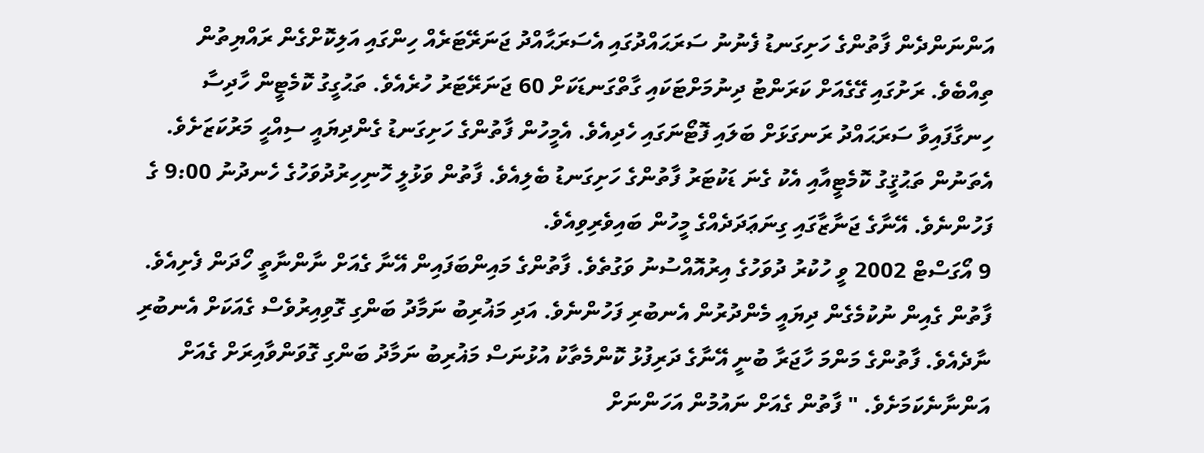އަންނަންދެން ފާތުންގެ ހަށިގަނޑު ފެނުނު ސަރަޙައްދުގައި އެސަރަޙާއްދު ޖަނަރޭޓަރެއް ހިންގައި އަލިކޮށްގެން ރައްޔިތުން ތިއްބެވެ. ރަށުގައި ގޭގެއަށް ކަރަންޓު ދިނުމަށްޓަކައި ގާތްގަނޑަކަށް 60 ޖަނަރޭޓަރު ހުރެއެވެ. ތަޙުގީގު ކޮމެޓީން ހާދިސާ ހިނގާފައިވާ ސަރަޙައްދު ރަނގަޅަށް ބަލައި ފޮޓޯނަގައި ހެދިއެވެ. އެމީހުން ފާތުންގެ ހަށިގަނޑު ގެންދިޔައީ ސިއްޙީ މަރުކަޒަށެވެ. އެތަނުން ތަޙުޤީގު ކޮމެޓީއާއި އެކު ގެނަ ޑަކުޓަރު ފާތުންގެ ހަށިގަނޑު ބެލިއެވެ. ފާތުން ވަޅުލީ ހޮނިހިރުދުވަހުގެ ހެނދުނު 9:00 ގެ ފަހުންނެވެ. އޭނާގެ ޖަނާޒާގައި ގިނަޢަދަދެއްގެ މީހުން ބައިވެރިވިއެވެ.
9 އޯގަސްޓް 2002 ވީ ހުކުރު ދުވަހުގެ އިރުއޮއްސުނު ވަގުތެވެ. ފާތުންގެ މައިންބަފައިން އޭނާ ގެއަށް ނާންނާތީ ހޯދަން ފެށިއެވެ. ފާތުން ގެއިން ނުކުމެގެން ދިޔައީ މެންދުރުން އެނބުރި ފަހުންނެވެ. އަދި މަޣުރިބު ނަމާދު ބަންގި ގޮވިއިރުވެސް ގެއަކަށް އެނބުރި ނާދެއެވެ. ފާތުންގެ މަންމަ ހާޖަރާ ބުނީ އޭނާގެ ދަރިފުޅު ކޮންމެތާކު އުޅުނަސް މަޣުރިބު ނަމާދު ބަންގި ގޮވަންވާއިރަށް ގެއަށް އަންނާނެކަމަށެވެ. " ފާތުން ގެއަށް ނައުމުން އަހަންނަށް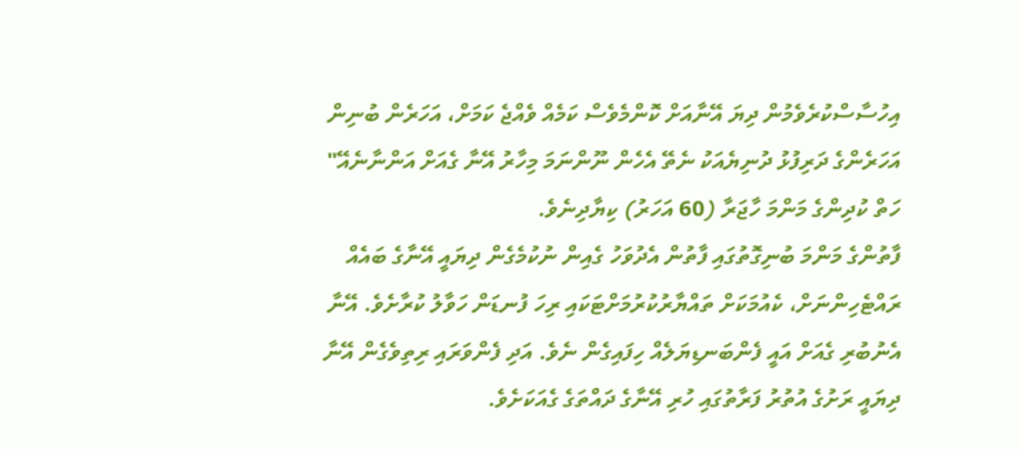އިހުސާސްކުރެވެމުން ދިޔަ އޭނާއަށް ކޮންމެވެސް ކަމެއް ވެއްޖެ ކަމަށް، އަހަރެން ބުނިން އަހަރެންގެ ދަރިފުޅު ދުނިޔެއަކު ނެތޭ އެހެން ނޫންނަމަ މިހާރު އޭނާ ގެއަށް އަންނާނެއޭ" ހަތް ކުދިންގެ މަންމަ ހާޖަރާ (60 އަހަރު) ކިޔާދިނެވެ.
ފާތުންގެ މަންމަ ބުނިގޮތުގައި ފާތުން އެދުވަހު ގެއިން ނުކުމެގެން ދިޔައީ އޭނާގެ ބައެއް ރައްޓެހިންނަށް، ކެއުމަކަށް ތައްޔާރުކުރުމަށްޓަކައި ރިހަ ފުނޑަން ހަވާލު ކުރާށެވެ. އޭނާ އެނުބުރި ގެއަށް އައީ ފެންބަނޑިޔަލެއް ހިފައިގެން ނެވެ. އަދި ފެންވަރައި ރިތިވެގެން އޭނާ ދިޔައީ ރަށުގެ އުތުރު ފަރާތުގައި ހުރި އޭނާގެ ދައްތަގެ ގެއަކަށެވެ.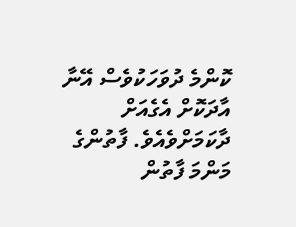ކޮންމެ ދުވަހަކުވެސް އޭނާ އާދަކޮށް އެގެއަށް ދާކަމަށްވެއެވެ. ފާތުންގެ މަންމަ ފާތުން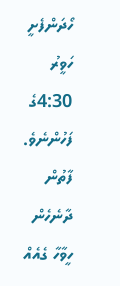ހޯދަންފެށީ ހަވީރު 4:30ގެ ފަހުންނެވެ. ފާތުން ދާނެހެން ހީވާހާ ގެއެއް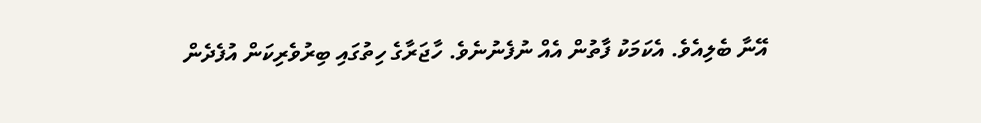އޭނާ ބެލިއެވެ. އެކަމަކު ފާތުން އެއް ނުފެނުނެވެ. ހާޖަރާގެ ހިތުގައި ބިރުވެރިކަން އުފެދެން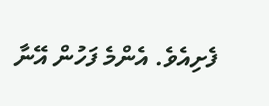ފެށިއެވެ. އެންމެ ފަހުން އޭނާ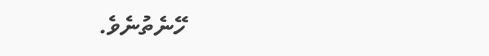ހޭނެތުނެވެ.